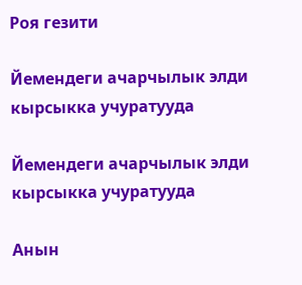Роя гезити

Йемендеги ачарчылык элди кырсыкка учуратууда

Йемендеги ачарчылык элди кырсыкка учуратууда

Анын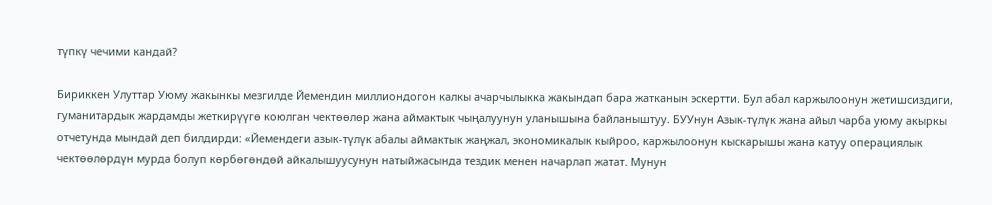түпкү чечими кандай?

Бириккен Улуттар Уюму жакынкы мезгилде Йемендин миллиондогон калкы ачарчылыкка жакындап бара жатканын эскертти. Бул абал каржылоонун жетишсиздиги, гуманитардык жардамды жеткирүүгө коюлган чектөөлөр жана аймактык чыңалуунун уланышына байланыштуу. БУУнун Азык-түлүк жана айыл чарба уюму акыркы отчетунда мындай деп билдирди: «Йемендеги азык-түлүк абалы аймактык жаңжал, экономикалык кыйроо, каржылоонун кыскарышы жана катуу операциялык чектөөлөрдүн мурда болуп көрбөгөндөй айкалышуусунун натыйжасында тездик менен начарлап жатат. Мунун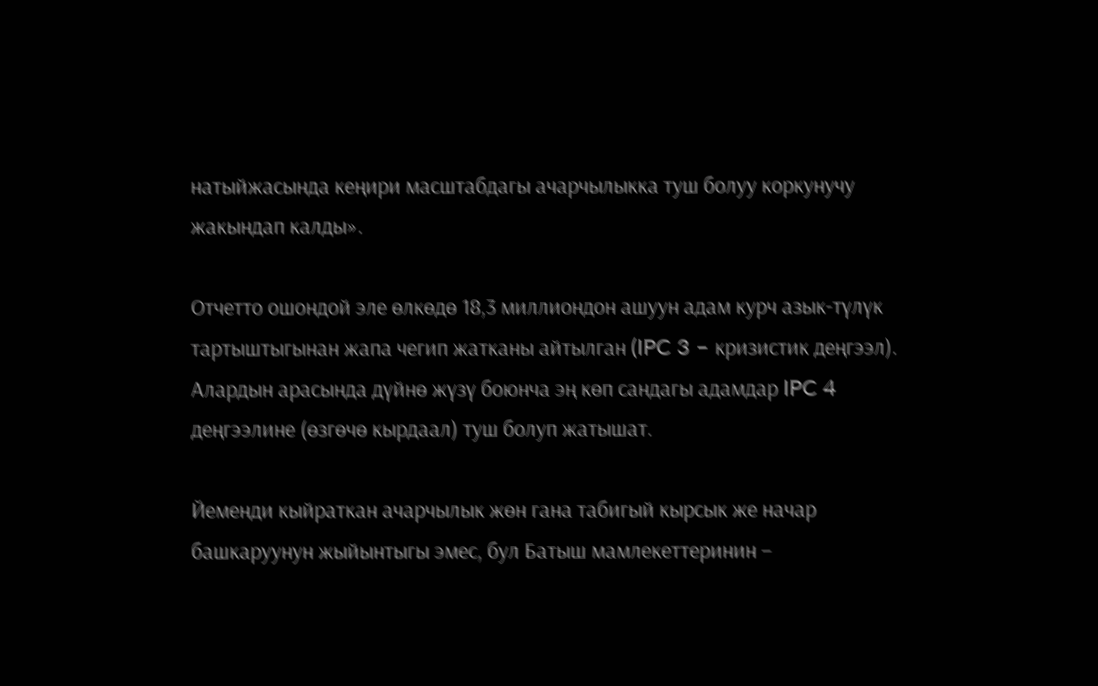натыйжасында кеңири масштабдагы ачарчылыкка туш болуу коркунучу жакындап калды».

Отчетто ошондой эле өлкөдө 18,3 миллиондон ашуун адам курч азык-түлүк тартыштыгынан жапа чегип жатканы айтылган (IPC 3 – кризистик деңгээл). Алардын арасында дүйнө жүзү боюнча эң көп сандагы адамдар IPC 4 деңгээлине (өзгөчө кырдаал) туш болуп жатышат.

Йеменди кыйраткан ачарчылык жөн гана табигый кырсык же начар башкаруунун жыйынтыгы эмес, бул Батыш мамлекеттеринин –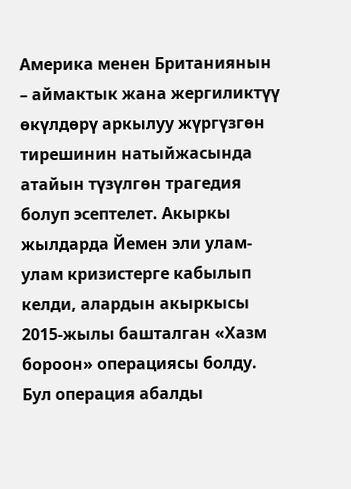Америка менен Британиянын – аймактык жана жергиликтүү өкүлдөрү аркылуу жүргүзгөн тирешинин натыйжасында атайын түзүлгөн трагедия болуп эсептелет. Акыркы жылдарда Йемен эли улам-улам кризистерге кабылып келди, алардын акыркысы 2015-жылы башталган «Хазм бороон» операциясы болду. Бул операция абалды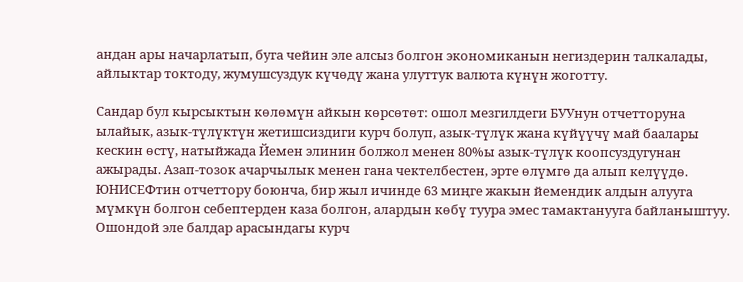андан ары начарлатып, буга чейин эле алсыз болгон экономиканын негиздерин талкалады, айлыктар токтоду, жумушсуздук күчөдү жана улуттук валюта күнүн жоготту.

Сандар бул кырсыктын көлөмүн айкын көрсөтөт: ошол мезгилдеги БУУнун отчетторуна ылайык, азык-түлүктүн жетишсиздиги курч болуп, азык-түлүк жана күйүүчү май баалары кескин өстү, натыйжада Йемен элинин болжол менен 80%ы азык-түлүк коопсуздугунан ажырады. Азап-тозок ачарчылык менен гана чектелбестен, эрте өлүмгө да алып келүүдө. ЮНИСЕФтин отчеттору боюнча, бир жыл ичинде 63 миңге жакын йемендик алдын алууга мүмкүн болгон себептерден каза болгон, алардын көбү туура эмес тамактанууга байланыштуу. Ошондой эле балдар арасындагы курч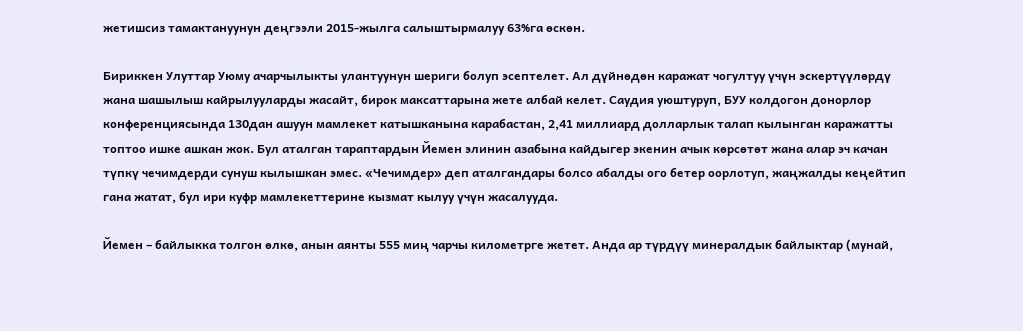жетишсиз тамактануунун деңгээли 2015-жылга салыштырмалуу 63%га өскөн.

Бириккен Улуттар Уюму ачарчылыкты улантуунун шериги болуп эсептелет. Ал дүйнөдөн каражат чогултуу үчүн эскертүүлөрдү жана шашылыш кайрылууларды жасайт, бирок максаттарына жете албай келет. Саудия уюштуруп, БУУ колдогон донорлор конференциясында 130дан ашуун мамлекет катышканына карабастан, 2,41 миллиард долларлык талап кылынган каражатты топтоо ишке ашкан жок. Бул аталган тараптардын Йемен элинин азабына кайдыгер экенин ачык көрсөтөт жана алар эч качан түпкү чечимдерди сунуш кылышкан эмес. «Чечимдер» деп аталгандары болсо абалды ого бетер оорлотуп, жаңжалды кеңейтип гана жатат, бул ири куфр мамлекеттерине кызмат кылуу үчүн жасалууда.

Йемен – байлыкка толгон өлкө, анын аянты 555 миң чарчы километрге жетет. Анда ар түрдүү минералдык байлыктар (мунай,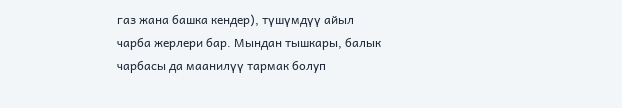газ жана башка кендер), түшүмдүү айыл чарба жерлери бар. Мындан тышкары, балык чарбасы да маанилүү тармак болуп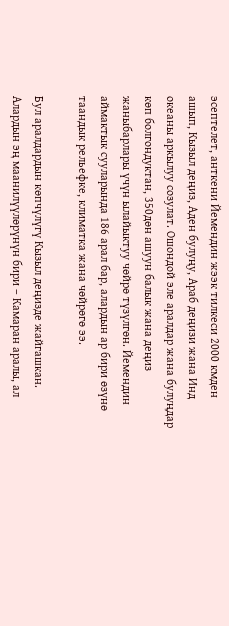эсептелет, анткени Йемендин жээк тилкеси 2000 кмден ашып, Кызыл деңиз, Аден булуңу, Араб деңизи жана Инд океаны аркылуу созулат. Ошондой эле аралдар жана булуңдар көп болгондуктан, 350дөн ашуун балык жана деңиз жаныбарлары үчүн ылайыктуу чөйрө түзүлгөн. Йемендин аймактык сууларында 186 арал бар, алардын ар бири өзүнө таандык рельефке, климатка жана чөйрөгө ээ.

Бул аралдардын көпчүлүгү Кызыл деңизде жайгашкан. Алардын эң маанилүүлөрүнүн бири – Камаран аралы, ал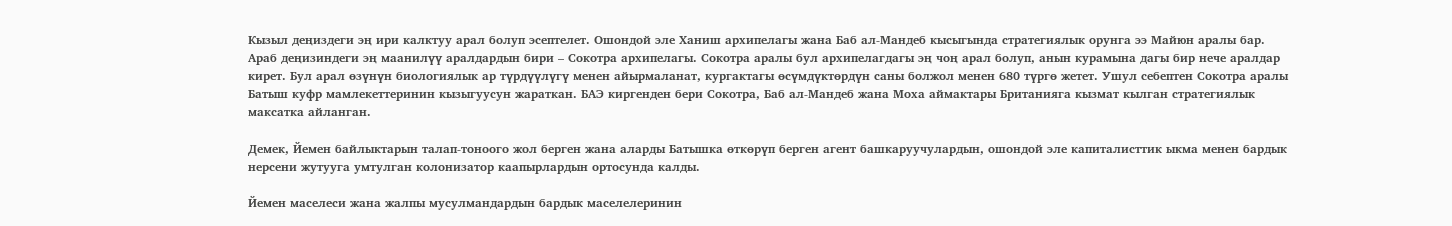Кызыл деңиздеги эң ири калктуу арал болуп эсептелет. Ошондой эле Ханиш архипелагы жана Баб ал-Мандеб кысыгында стратегиялык орунга ээ Майюн аралы бар. Араб деңизиндеги эң маанилүү аралдардын бири – Сокотра архипелагы. Сокотра аралы бул архипелагдагы эң чоң арал болуп, анын курамына дагы бир нече аралдар кирет. Бул арал өзүнүн биологиялык ар түрдүүлүгү менен айырмаланат, кургактагы өсүмдүктөрдүн саны болжол менен 680 түргө жетет. Ушул себептен Сокотра аралы Батыш куфр мамлекеттеринин кызыгуусун жараткан. БАЭ киргенден бери Сокотра, Баб ал-Мандеб жана Моха аймактары Британияга кызмат кылган стратегиялык максатка айланган.

Демек, Йемен байлыктарын талап-тоноого жол берген жана аларды Батышка өткөрүп берген агент башкаруучулардын, ошондой эле капиталисттик ыкма менен бардык нерсени жутууга умтулган колонизатор каапырлардын ортосунда калды.

Йемен маселеси жана жалпы мусулмандардын бардык маселелеринин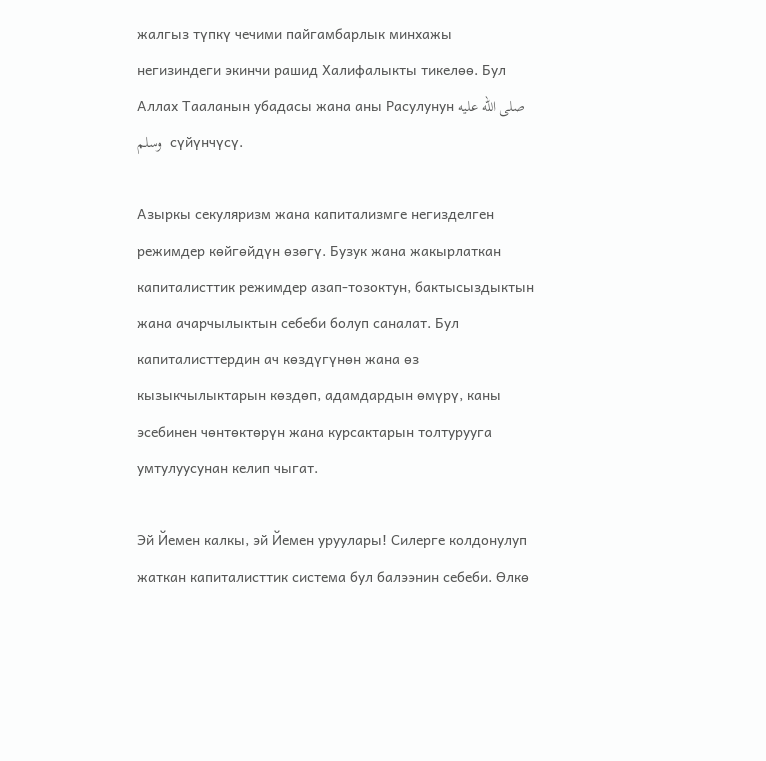жалгыз түпкү чечими пайгамбарлык минхажы негизиндеги экинчи рашид Халифалыкты тикелөө. Бул Аллах Тааланын убадасы жана аны Расулунун صلى الله عليه وسلم  сүйүнчүсү.

Азыркы секуляризм жана капитализмге негизделген режимдер көйгөйдүн өзөгү. Бузук жана жакырлаткан капиталисттик режимдер азап-тозоктун, бактысыздыктын жана ачарчылыктын себеби болуп саналат. Бул капиталисттердин ач көздүгүнөн жана өз кызыкчылыктарын көздөп, адамдардын өмүрү, каны эсебинен чөнтөктөрүн жана курсактарын толтурууга умтулуусунан келип чыгат.

Эй Йемен калкы, эй Йемен уруулары! Силерге колдонулуп жаткан капиталисттик система бул балээнин себеби. Өлкө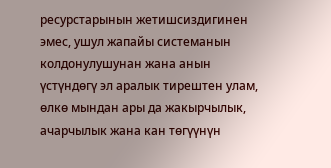ресурстарынын жетишсиздигинен эмес, ушул жапайы системанын колдонулушунан жана анын үстүндөгү эл аралык тирештен улам, өлкө мындан ары да жакырчылык, ачарчылык жана кан төгүүнүн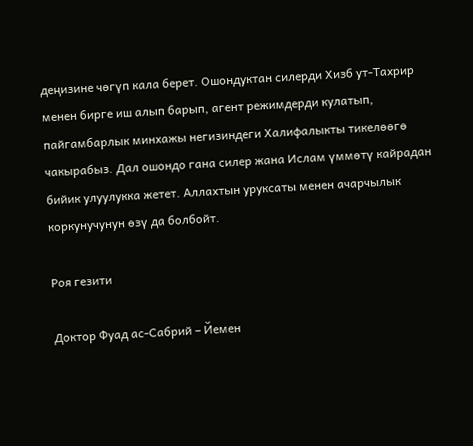деңизине чөгүп кала берет. Ошондуктан силерди Хизб ут-Тахрир менен бирге иш алып барып, агент режимдерди кулатып, пайгамбарлык минхажы негизиндеги Халифалыкты тикелөөгө чакырабыз. Дал ошондо гана силер жана Ислам үммөтү кайрадан бийик улуулукка жетет. Аллахтын уруксаты менен ачарчылык коркунучунун өзү да болбойт.

Роя гезити

Доктор Фуад ас-Сабрий – Йемен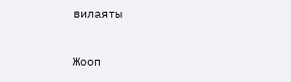вилаяты

Жооп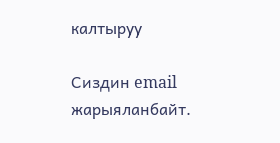калтыруу

Сиздин email жарыяланбайт.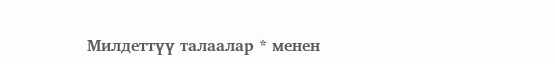Милдеттүү талаалар * менен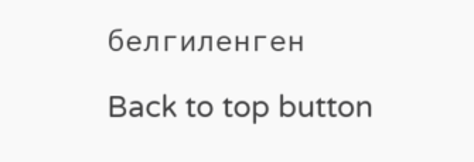белгиленген

Back to top button